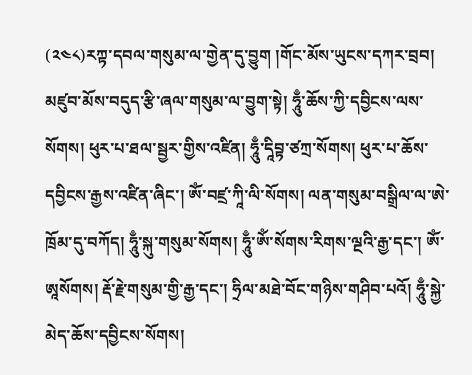(༢༤༨)རཀྟ་དབལ་གསུམ་ལ་གྱེན་དུ་བྱུག །གོང་མོས་ཡུངས་དཀར་བྲབ། མཛུབ་མོས་བདུད་རྩི་ཞལ་གསུམ་ལ་བྱུག་སྟེ། ཧཱུྃ་ཆོས་ཀྱི་དབྱིངས་ལས་སོགས། ཕུར་པ་ཐལ་སྦྱར་གྱིས་འཛིན། ཧཱུྃ་དཱིབྟ་ཙཀྲ་སོགས། ཕུར་པ་ཆོས་དབྱིངས་རྒྱས་འཛིན་ཞིང་། ཨོཾ་བཛྲ་ཀཱི་ལི་སོགས། ལན་གསུམ་བསྒྲིལ་ལ་ཨེ་ཁྲོམ་དུ་བཀོད། ཧཱུྃ་སྐུ་གསུམ་སོགས། ཧཱུྃ་ཨོཾ་སོགས་རིགས་ལྔའི་རྒྱ་དང་། ཨོཾ་ཨཱསོགས། རྡོ་རྗེ་གསུམ་གྱི་རྒྱ་དང་། ཧྲིལ་མཐེ་བོང་གཉིས་གཤིབ་པའོ། ཧཱུྃ་སྐྱེ་མེད་ཆོས་དབྱིངས་སོགས།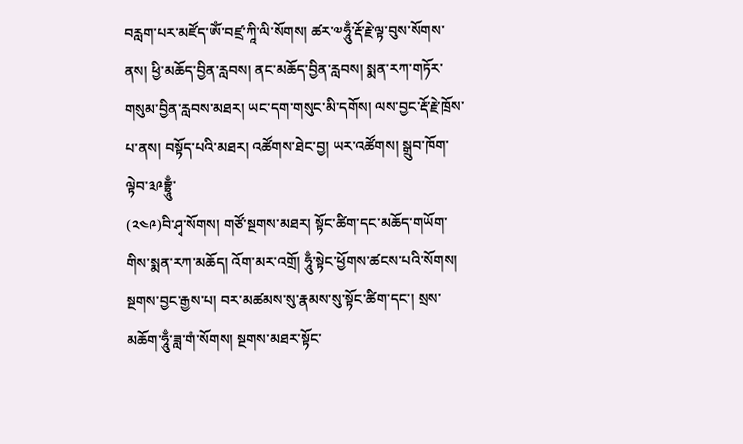བརླག་པར་མཛོད་ཨོཾ་བཛྲ་ཀཱི་ལི་སོགས། ཚར་༧ཧཱུྃ་རྡོ་རྗེ་ལྟ་བུས་སོགས་ནས། ཕྱི་མཆོད་བྱིན་རླབས། ནང་མཆོད་བྱིན་རླབས། སྨན་རཀ་གཏོར་གསུམ་བྱིན་རླབས་མཐར། ཡང་དག་གསུང་མི་དགོས། ལས་བྱང་རྡོ་རྗེ་ཁྲོས་པ་ནས། བསྟོད་པའི་མཐར། འཚོགས་ཐེང་བྱ། ཡར་འཚོགས། སྒྲུབ་ཁོག་ལྟེབ་༣༩བྷྲཱུྃ་
(༢༤༩)བི་ཤྭ་སོགས། གཙོ་སྔགས་མཐར། སྟོང་ཚིག་དང་མཆོད་གཡོག་གིས་སྨན་རཀ་མཆོད། འོག་མར་འགྲོ། ཧཱུྃ་སྟེང་ཕྱོགས་ཚངས་པའི་སོགས། སྔགས་བྱང་རྒྱས་པ། བར་མཚམས་སུ་རྣམས་སུ་སྟོང་ཚིག་དང་། སྲས་མཆོག་ཧཱུྃ་ཟླ་གཾ་སོགས། སྔགས་མཐར་སྟོང་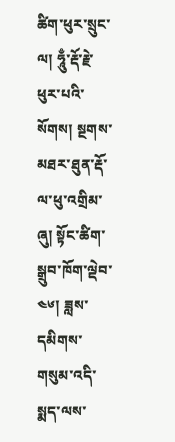ཚིག་ཕུར་སྲུང་ལ། ཧཱུྃ་རྡོ་རྗེ་ཕུར་པའི་སོགས། སྔགས་མཐར་ཐུན་རྡོ་ལ་ཕུ་འགྲིམ་ཞུ། སྟོང་ཚིག་སྒྲུབ་ཁོག་ལྡེབ་༤༦། ཟླས་དམིགས་གསུམ་འདི་སྨད་ལས་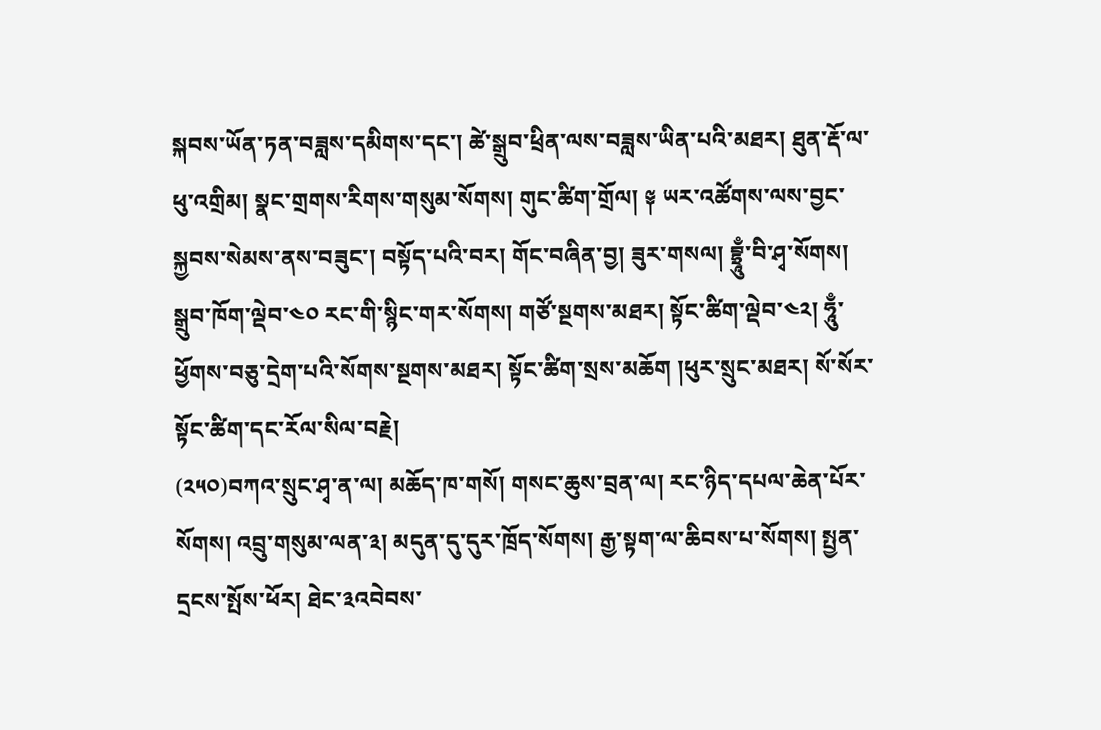སྐབས་ཡོན་ཏན་བཟླས་དམིགས་དང་། ཚེ་སྒྲུབ་ཕྲིན་ལས་བཟླས་ཡིན་པའི་མཐར། ཐུན་རྡོ་ལ་ཕུ་འགྲིམ། སྣང་གྲགས་རིགས་གསུམ་སོགས། གུང་ཚིག་གྲོལ། ༈ ཡར་འཚོགས་ལས་བྱང་སྐྱབས་སེམས་ནས་བཟུང་། བསྟོད་པའི་བར། གོང་བཞིན་བྱ། ཟུར་གསལ། བྷྲཱུྃ་བི་ཤྭ་སོགས། སྒྲུབ་ཁོག་ལྡེབ་༤༠ རང་གི་སྙིང་གར་སོགས། གཙོ་སྔགས་མཐར། སྟོང་ཚིག་ལྡེབ་༤༢། ཧཱུྃ་ཕྱོགས་བཅུ་དྲེག་པའི་སོགས་སྔགས་མཐར། སྟོང་ཚིག་སྲས་མཆོག །ཕུར་སྲུང་མཐར། སོ་སོར་སྟོང་ཚིག་དང་རོལ་སིལ་བརྗེ།
(༢༥༠)བཀའ་སྲུང་ཤྭ་ན་ལ། མཆོད་ཁ་གསོ། གསང་ཆུས་བྲན་ལ། རང་ཉིད་དཔལ་ཆེན་པོར་སོགས། འབྲུ་གསུམ་ལན་༣། མདུན་དུ་དུར་ཁྲོད་སོགས། རྒྱ་སྟག་ལ་ཆིབས་པ་སོགས། སྤྱན་དྲངས་སྤོས་ཕོར། ཐེང་༣འབེབས་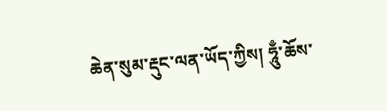ཆེན་སུམ་རྡུང་ལན་ཡོད་ཀྱིས། ཧཱུྃ་ཆོས་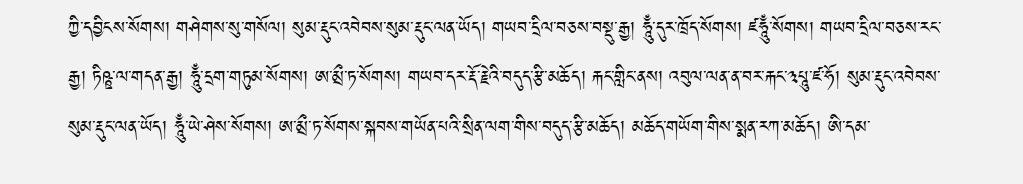ཀྱི་དབྱིངས་སོགས། གཤེགས་སུ་གསོལ། སུམ་རྡུང་འབེབས་སུམ་རྡུང་ལན་ཡོད། གཡབ་དྲིལ་བཅས་བསྡུ་རྒྱ། ཧཱུྃ་དུར་ཁྲོད་སོགས། ཛཧཱུྃ་སོགས། གཡབ་དྲིལ་བཅས་རང་རྒྱ། ཏིཥྛ་ལ་གདན་རྒྱ། ཧཱུྃ་དྲག་གཏུམ་སོགས། ཨ་མྲྀ་ཏ་སོགས། གཡབ་དར་རྡོ་རྗེའི་བདུད་རྩི་མཆོད། རྐང་གླིང་ནས། འབུལ་ལན་ན་བར་རྐང་༣པཱུ་ཛ་ཧོ། སུམ་རྡུང་འབེབས་སུམ་རྡུང་ལན་ཡོད། ཧཱུྃ་ཡེ་ཤེས་སོགས། ཨ་མྲྀ་ཏ་སོགས་སྐབས་གཡོན་པའི་སྲིན་ལག་གིས་བདུད་རྩི་མཆོད། མཆོད་གཡོག་གིས་སྨན་རཀ་མཆོད། ཨི་དམ་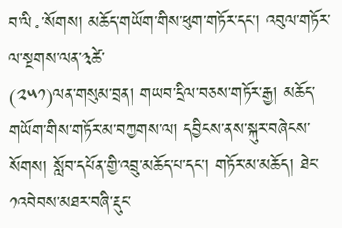བ་ལི༚་སོགས། མཆོད་གཡོག་གིས་ཕུག་གཏོར་དང་། འབུལ་གཏོར་ལ་སྔགས་ལན་༣ཚེ་
(༢༥༡)ལན་གསུམ་བྲན། གཡབ་དྲིལ་བཅས་གཏོར་རྒྱ། མཆོད་གཡོག་གིས་གཏོར་མ་བཀྱགས་ལ། དབྱིངས་ནས་སྐུར་བཞེངས་སོགས། སློབ་དཔོན་གྱི་འབྲུ་མཆོད་པ་དང་། གཏོར་མ་མཆོད། ཐེང་༡འབེབས་མཐར་བཞི་རྡུང་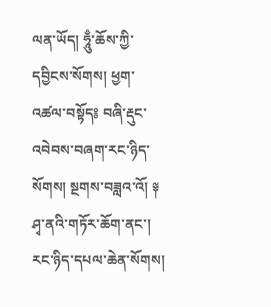ལན་ཡོད། ཧཱུྃ་ཆོས་ཀྱི་དབྱིངས་སོགས། ཕྱག་འཚལ་བསྟོད༔ བཞི་རྡུང་འབེབས་བཞག་རང་ཉིད་སོགས། སྔགས་བཟླའ་འོ། ༈ ཤྭ་ནའི་གཏོར་ཆོག་ནང་། རང་ཉིད་དཔལ་ཆེན་སོགས།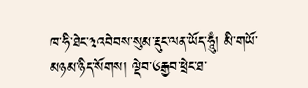ཁ་ཧི་ཐེང་༣འབེབས་སུམ་རྡུང་ལན་ཡོད་ཧཱུྃ། མི་གཡོ་མཉམ་ཉིད་སོགས། ལྡེབ་༦རྒྱབ་ཕྲེང་ཐ་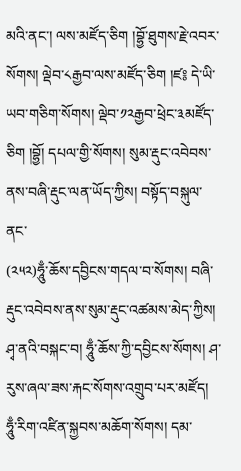མའི་ནང་། ལས་མཛོད་ཅིག །བྷྱོ་ཐུགས་རྗེ་འབར་སོགས། ལྡེབ་༨རྒྱབ་ལས་མཛོད་ཅིག །ཛ༔ དེ་ཡི་ཡབ་གཅིག་སོགས། ལྡེབ་༡༢རྒྱབ་ཕྲེང་༣མཛོད་ཅིག །བྷྱོ། དཔལ་གྱི་སོགས། སུམ་རྡུང་འབེབས་ནས་བཞི་རྡུང་ལན་ཡོད་ཀྱིས། བསྟོད་བསྐུལ་ནང་
(༢༥༢)ཧཱུྃ་ཆོས་དབྱིངས་གདལ་བ་སོགས། བཞི་རྡུང་འབེབས་ནས་སུམ་རྡུང་འཚམས་མེད་ཀྱིས། ཤྭ་ནའི་བསྐང་བ། ཧཱུྃ་ཆོས་ཀྱི་དབྱིངས་སོགས། ཤ་རུས་ཞལ་ཟས་རྐང་སོགས་འགྲུབ་པར་མཛོད། ཧཱུྃ་རིག་འཛིན་སྐྱབས་མཆོག་སོགས། དམ་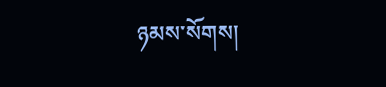ཉམས་སོགས།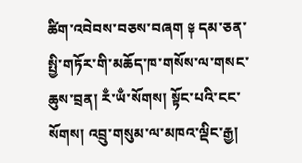ཚིག་འབེབས་བཅས་བཞག ༈ དམ་ཅན་སྤྱི་གཏོར་གི་མཆོད་ཁ་གསོས་ལ་གསང་ཆུས་བྲན། རྃ་ཡྃ་སོགས། སྟོང་པའི་ངང་སོགས། འབྲུ་གསུམ་ལ་མཁའ་ལྡིང་རྒྱ།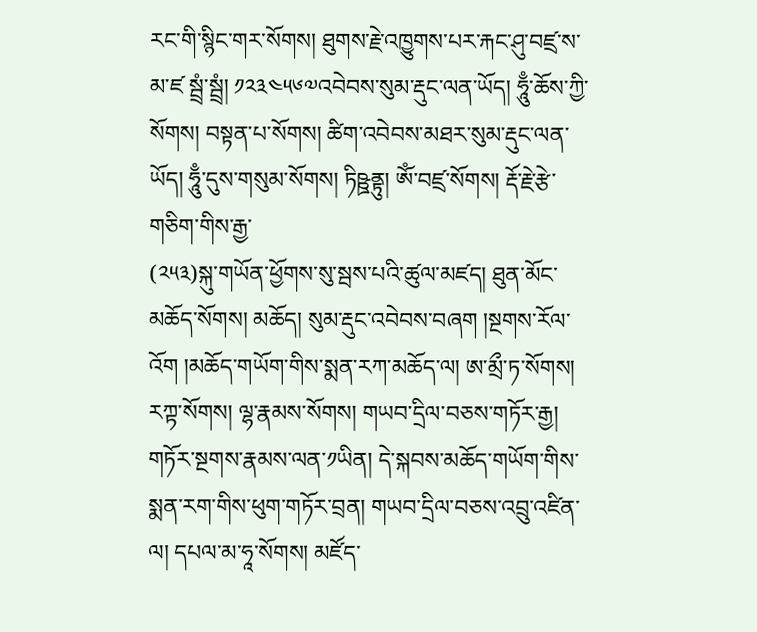རང་གི་སྙིང་གར་སོགས། ཐུགས་རྗེ་འཁྱུགས་པར་རྐང་ཤུ་བཛྲ་ས་མ་ཛ སྦྲཾ་སྦྲཾ། ༡༢༣༤༥༦༧འབེབས་སུམ་རྡུང་ལན་ཡོད། ཧཱུྃ་ཆོས་ཀྱི་སོགས། བསྟན་པ་སོགས། ཚིག་འབེབས་མཐར་སུམ་རྡུང་ལན་ཡོད། ཧཱུྃ་དུས་གསུམ་སོགས། ཏིཥྛནྟུ། ཨོཾ་བཛྲ་སོགས། རྡོ་རྗེ་རྩེ་གཅིག་གིས་རྒྱ་
(༢༥༣)སྐུ་གཡོན་ཕྱོགས་སུ་སྦས་པའི་ཚུལ་མཛད། ཐུན་མོང་མཆོད་སོགས། མཆོད། སུམ་རྡུང་འབེབས་བཞག །སྔགས་རོལ་འོག །མཆོད་གཡོག་གིས་སྨན་རཀ་མཆོད་ལ། ཨ་མྲྀ་ཏ་སོགས། རཀྟ་སོགས། ལྷ་རྣམས་སོགས། གཡབ་དྲིལ་བཅས་གཏོར་རྒྱ། གཏོར་སྔགས་རྣམས་ལན་༡ཡིན། དེ་སྐབས་མཆོད་གཡོག་གིས་སྨན་རག་གིས་ཕུག་གཏོར་བྲན། གཡབ་དྲིལ་བཅས་འབྲུ་འཛིན་ལ། དཔལ་མ་ཧཱ་སོགས། མཛོད་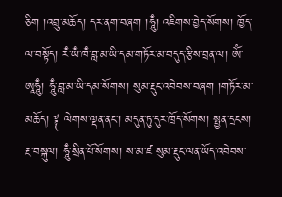ཅིག །འབྲུ་མཆོད། དར་ནག་བཞག །ཧཱུྃ། འཇིགས་བྱེད་སོགས། ཁྱོད་ལ་བསྟོད། རྃ་ཡྃ་ཁྃ་བླ་མ་ཡི་དམ་གཏོར་མ་བདུད་རྩིས་བྲན་ལ། ཨོཾ་ཨཱཧཱུྃ། ཧཱུྃ་བླ་མ་ཡི་དམ་སོགས། སུམ་རྡུང་འབེབས་བཞག །གཏོར་མ་མཆོད། ༈ ལེགས་ལྡན་ནང་། མདུན་ཏུ་དུར་ཁྲོད་སོགས། སྤྱན་དྲངས། རྔ་བསྐུལ། ཧཱུྃ་སྲིན་པོ་སོགས། ས་མ་ཛ སུམ་རྡུང་ལན་ཡོད་འབེབས་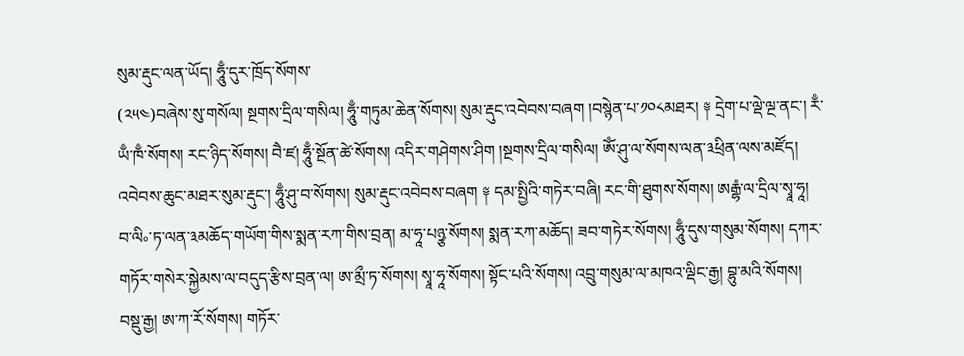སུམ་རྡུང་ལན་ཡོད། ཧཱུྃ་དུར་ཁྲོད་སོགས་
(༢༥༤)བཞེས་སུ་གསོལ། སྔགས་དྲིལ་གསིལ། ཧཱུྃ་གཏུམ་ཆེན་སོགས། སུམ་རྡུང་འབེབས་བཞག །བསྙེན་པ་༡༠༨མཐར། ༈ དྲེག་པ་ལྡེ་ལྔ་ནང་། རྃ་ཡྃ་ཁྃ་སོགས། རང་ཉིད་སོགས། བཻ་ཛ། ཧཱུྃ་སྔོན་ཚེ་སོགས། འདིར་གཤེགས་ཤིག །སྔགས་དྲིལ་གསིལ། ཨོཾ་ཤུ་ལ་སོགས་ལན་༣ཕྲིན་ལས་མཛོད། འབེབས་ཆུང་མཐར་སུམ་རྡུང་། ཧཱུྃ་ཤུ་བ་སོགས། སུམ་རྡུང་འབེབས་བཞག ༈ དམ་སྤྱིའི་གཏེར་བཞི། རང་གི་ཐུགས་སོགས། ཨརྒྷཾ་ལ་དྲིལ་སྭཱ་ཧཱ། བ་ལི༚་ཏ་ལན་༣མཆོད་གཡོག་གིས་སྨན་རཀ་གིས་བྲན། མ་ཧཱ་པཉྩ་སོགས། སྨན་རཀ་མཆོད། ཟབ་གཏེར་སོགས། ཧཱུྃ་དུས་གསུམ་སོགས། དཀར་གཏོར་གསེར་སྐྱེམས་ལ་བདུད་རྩིས་བྲན་ལ། ཨ་མྲྀ་ཏ་སོགས། སྭཱ་ཧཱ་སོགས། སྟོང་པའི་སོགས། འབྲུ་གསུམ་ལ་མཁའ་ལྡིང་རྒྱ། བྷུ་མའི་སོགས། བསྡུ་རྒྱ། ཨ་ཀ་རོ་སོགས། གཏོར་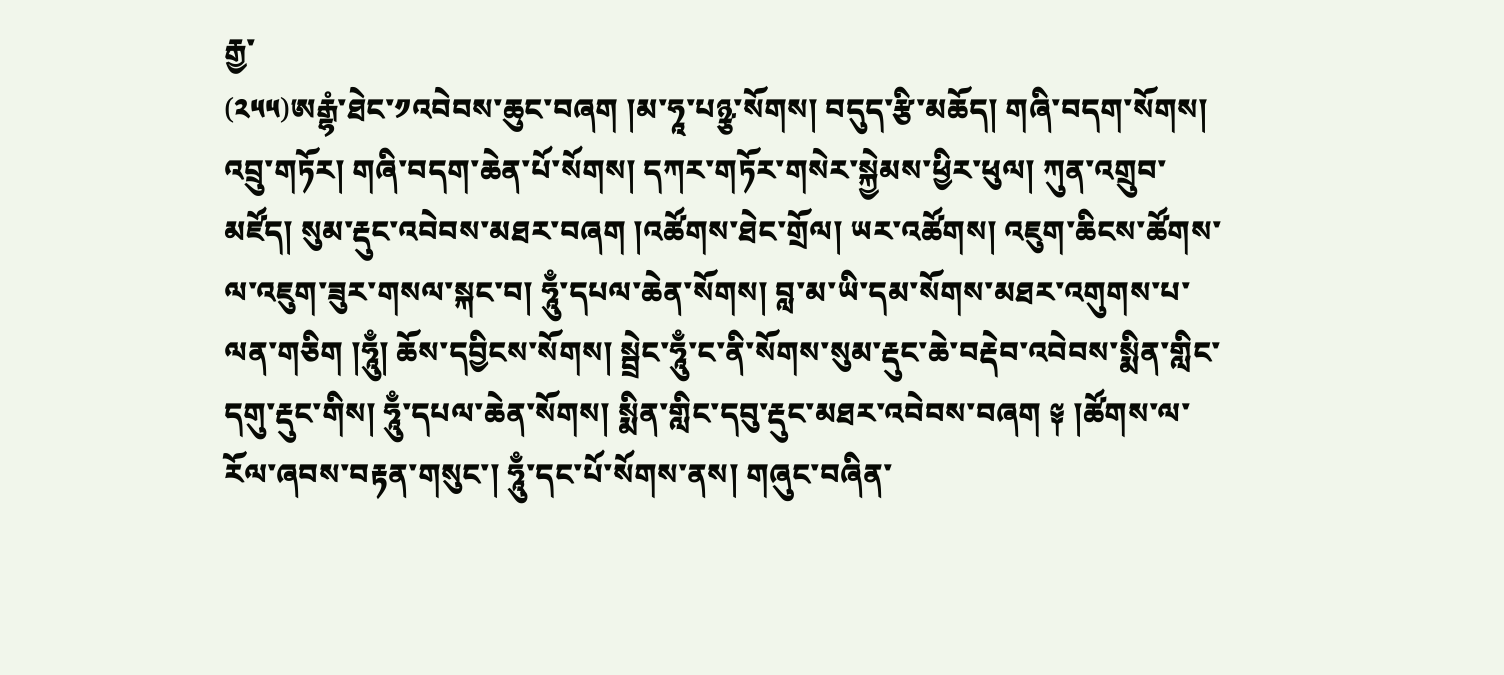རྒྱ་
(༢༥༥)ཨརྒྷཾ་ཐེང་༡འབེབས་ཆུང་བཞག །མ་ཧཱ་པཉྩ་སོགས། བདུད་རྩི་མཆོད། གཞི་བདག་སོགས། འབྲུ་གཏོར། གཞི་བདག་ཆེན་པོ་སོགས། དཀར་གཏོར་གསེར་སྐྱེམས་ཕྱིར་ཕུལ། ཀུན་འགྲུབ་མཛོད། སུམ་རྡུང་འབེབས་མཐར་བཞག །འཚོགས་ཐེང་གྲོལ། ཡར་འཚོགས། འཇུག་ཆིངས་ཚོགས་ལ་འཇུག་ཟུར་གསལ་སྐང་བ། ཧཱུྃ་དཔལ་ཆེན་སོགས། བླ་མ་ཡི་དམ་སོགས་མཐར་འགུགས་པ་ལན་གཅིག །ཧཱུྃ། ཆོས་དབྱིངས་སོགས། སྦྲེང་ཧཱུྃ་ང་ནི་སོགས་སུམ་རྡུང་ཆེ་བརྡེབ་འབེབས་སྨིན་གླིང་དགུ་རྡུང་གིས། ཧཱུྃ་དཔལ་ཆེན་སོགས། སྨིན་གླིང་དབུ་རྡུང་མཐར་འབེབས་བཞག ༈ །ཚོགས་ལ་རོལ་ཞབས་བརྟན་གསུང་། ཧཱུྃ་དང་པོ་སོགས་ནས། གཞུང་བཞིན་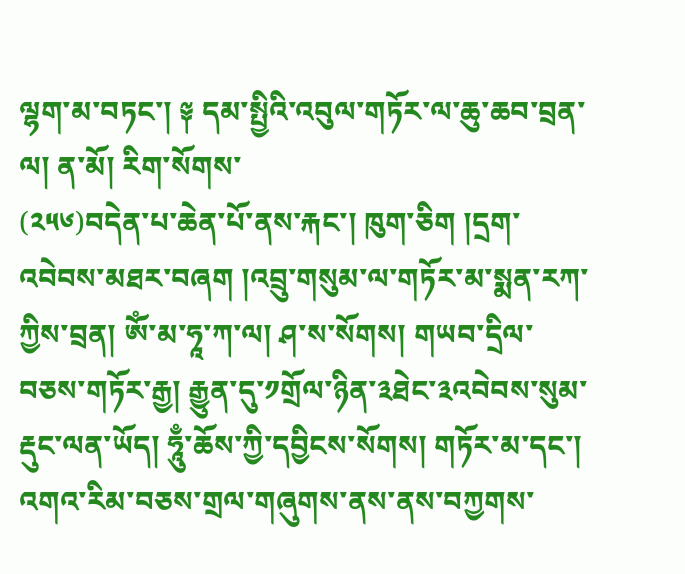ལྷག་མ་བཏང་། ༈ དམ་སྤྱིའི་འབུལ་གཏོར་ལ་ཆུ་ཆབ་བྲན་ལ། ན་མོ། རིག་སོགས་
(༢༥༦)བདེན་པ་ཆེན་པོ་ནས་རྐང་། ཁུག་ཅིག །དྲག་འབེབས་མཐར་བཞག །འབྲུ་གསུམ་ལ་གཏོར་མ་སྨན་རཀ་ཀྱིས་བྲན། ཨོཾ་མ་ཧཱ་ཀ་ལ། ཤ་ས་སོགས། གཡབ་དྲིལ་བཅས་གཏོར་རྒྱ། རྒྱུན་དུ་༡གྲོལ་ཉིན་༣ཐེང་༣འབེབས་སུམ་རྡུང་ལན་ཡོད། ཧཱུྃ་ཆོས་ཀྱི་དབྱིངས་སོགས། གཏོར་མ་དང་། འགའ་རིམ་བཅས་གྲལ་གཞུགས་ནས་ནས་བཀྱགས་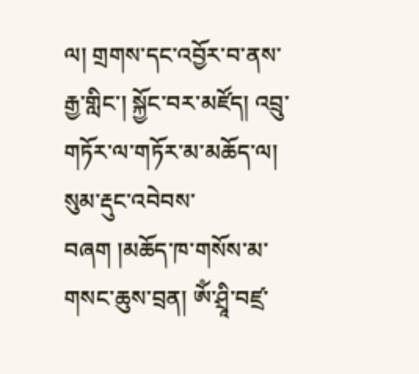ལ། གྲགས་དང་འབྱོར་བ་ནས་རྒྱ་གླིང་། སྐྱོང་བར་མཛོད། འབྲུ་གཏོར་ལ་གཏོར་མ་མཆོད་ལ། སུམ་རྡུང་འབེབས་བཞག །མཆོད་ཁ་གསོས་མ་གསང་ཆུས་བྲན། ཨོཾ་ཤྲཱི་བཛྲ་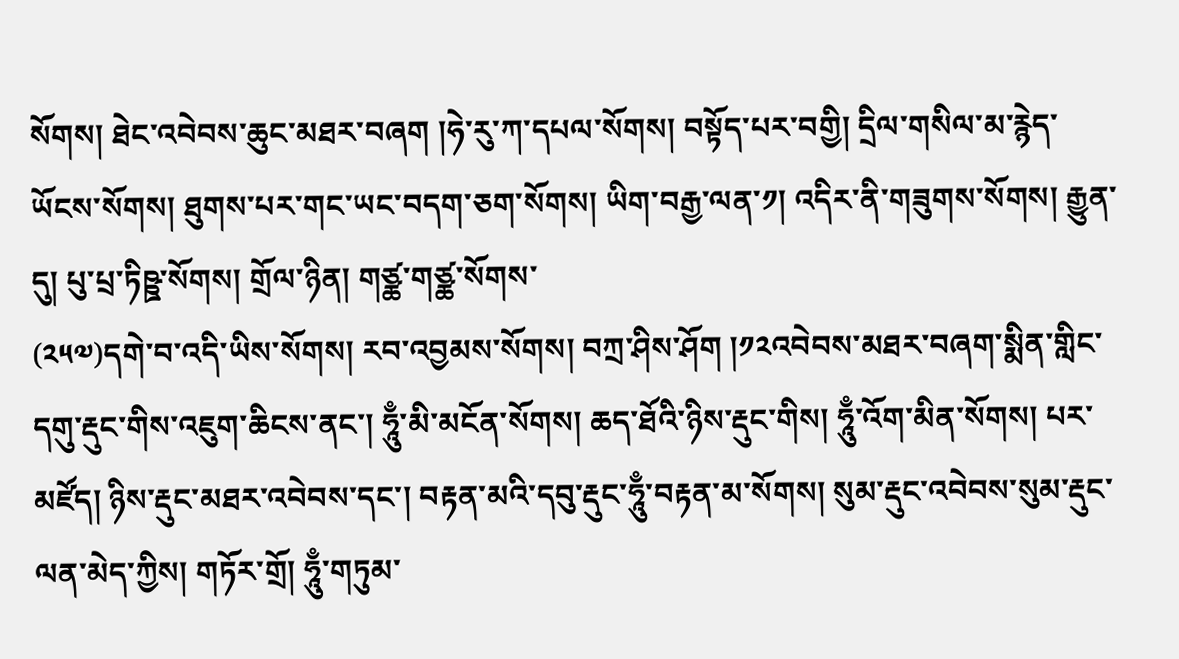སོགས། ཐེང་འབེབས་ཆུང་མཐར་བཞག །ཧེ་རུ་ཀ་དཔལ་སོགས། བསྟོད་པར་བགྱི། དྲིལ་གསིལ་མ་རྙེད་ཡོངས་སོགས། ཐུགས་པར་གང་ཡང་བདག་ཅག་སོགས། ཡིག་བརྒྱ་ལན་༡། འདིར་ནི་གཟུགས་སོགས། རྒྱུན་དུ། པུ་པྲ་ཏིཥྛ་སོགས། གྲོལ་ཉིན། གཙྪ་གཙྪ་སོགས་
(༢༥༧)དགེ་བ་འདི་ཡིས་སོགས། རབ་འབྱམས་སོགས། བཀྲ་ཤིས་ཤོག །༡༢འབེབས་མཐར་བཞག་སྨིན་གླིང་དགུ་རྡུང་གིས་འཇུག་ཆིངས་ནང་། ཧཱུྃ་མི་མངོན་སོགས། ཆད་ཐོའི་ཉིས་རྡུང་གིས། ཧཱུྃ་འོག་མིན་སོགས། པར་མཛོད། ཉིས་རྡུང་མཐར་འབེབས་དང་། བརྟན་མའི་དབུ་རྡུང་ཧཱུྃ་བརྟན་མ་སོགས། སུམ་རྡུང་འབེབས་སུམ་རྡུང་ལན་མེད་ཀྱིས། གཏོར་གྲོ། ཧཱུྃ་གཏུམ་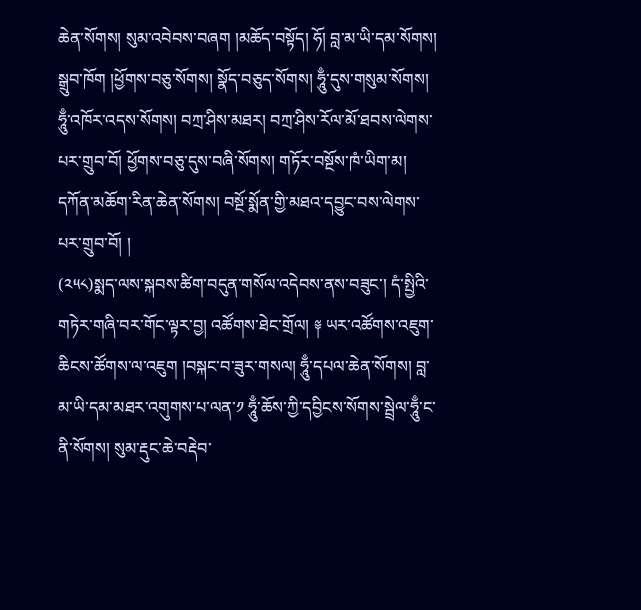ཆེན་སོགས། སུམ་འབེབས་བཞག །མཆོད་བསྟོད། ཧོ། བླ་མ་ཡི་དམ་སོགས། སྒྲུབ་ཁོག །ཕྱོགས་བཅུ་སོགས། སྣོད་བཅུད་སོགས། ཧཱུྃ་དུས་གསུམ་སོགས། ཧཱུྃ་འཁོར་འདས་སོགས། བཀྲ་ཤིས་མཐར། བཀྲ་ཤིས་རོལ་མོ་ཐབས་ལེགས་པར་གྲུབ་བོ། ཕྱོགས་བཅུ་དུས་བཞི་སོགས། གཏོར་བསྔོས་ཁཾ་ཡིག་མ། དཀོན་མཆོག་རིན་ཆེན་སོགས། བསྔོ་སྨོན་གྱི་མཐའ་དབྱུང་བས་ལེགས་པར་གྲུབ་བོ། །
(༢༥༨)སྨད་ལས་སྐབས་ཚིག་བདུན་གསོལ་འདེབས་ནས་བཟུང་། དཾ་སྤྱིའི་གཏེར་གཞི་བར་གོང་ལྟར་བྱ། འཚོགས་ཐེང་གྲོལ། ༈ ཡར་འཚོགས་འཇུག་ཆིངས་ཚོགས་ལ་འཇུག །བསྐང་བ་ཟུར་གསལ། ཧཱུྃ་དཔལ་ཆེན་སོགས། བླ་མ་ཡི་དམ་མཐར་འགུགས་པ་ལན་༡ ཧཱུྃ་ཆོས་ཀྱི་དབྱིངས་སོགས་སྦྲེལ་ཧཱུྃ་ང་ནི་སོགས། སུམ་རྡུང་ཆེ་བརྡེབ་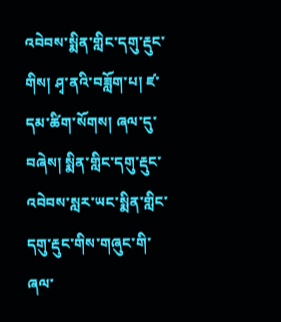འབེབས་སྨིན་གླིང་དགུ་རྡུང་གིས། ཤྭ་ནའི་བཟློག་པ། ཛ་དམ་ཚིག་སོགས། ཞལ་དུ་བཞེས། སྨིན་གླིང་དགུ་རྡུང་འབེབས་སླར་ཡང་སྨིན་གླིང་དགུ་རྡུང་གིས་གཞུང་གི་ཞལ་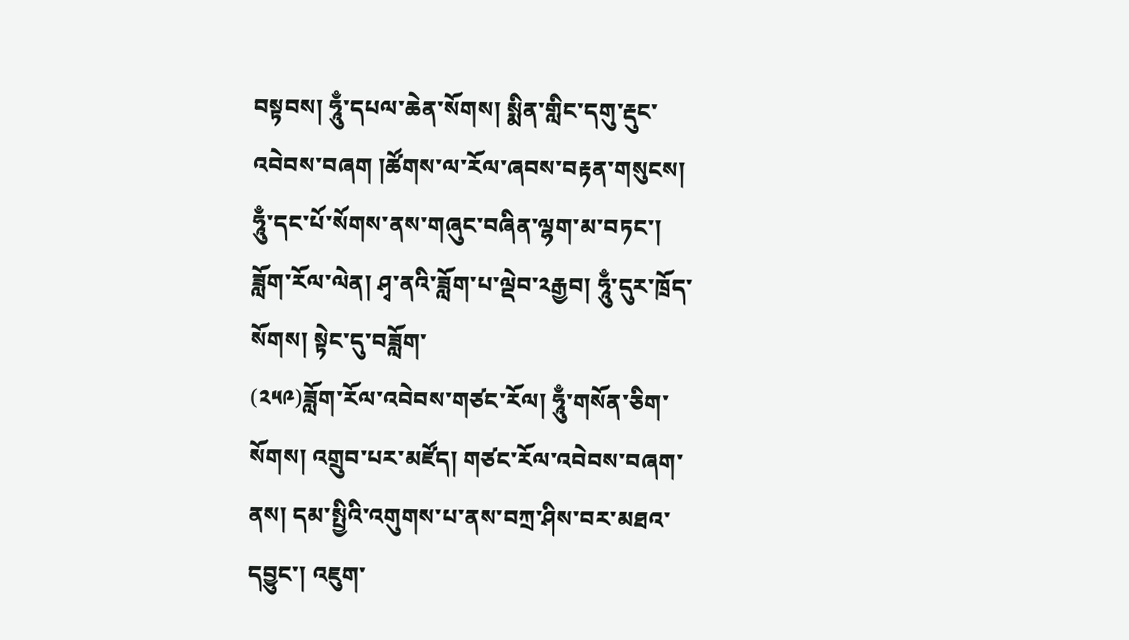བསྟབས། ཧཱུྃ་དཔལ་ཆེན་སོགས། སྨིན་གླིང་དགུ་རྡུང་འབེབས་བཞག །ཚོགས་ལ་རོལ་ཞབས་བརྟན་གསུངས། ཧཱུྃ་དང་པོ་སོགས་ནས་གཞུང་བཞིན་ལྷག་མ་བཏང་། ཟློག་རོལ་ལེན། ཤྭ་ནའི་ཟློག་པ་ལྡེབ་༢རྒྱབ། ཧཱུྃ་དུར་ཁྲོད་སོགས། སྟེང་དུ་བཟློག་
(༢༥༩)ཟློག་རོལ་འབེབས་གཙང་རོལ། ཧཱུྃ་གསོན་ཅིག་སོགས། འགྲུབ་པར་མཛོད། གཙང་རོལ་འབེབས་བཞག་ནས། དམ་སྤྱིའི་འགུགས་པ་ནས་བཀྲ་ཤིས་བར་མཐའ་དབྱུང་། འཇུག་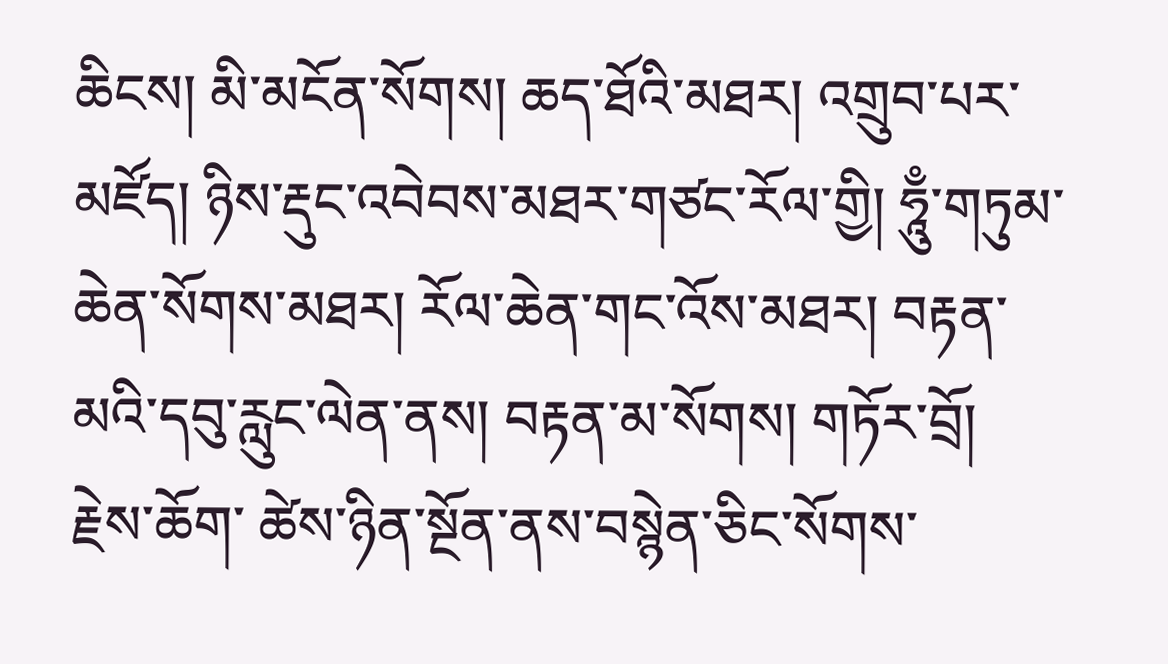ཆིངས། མི་མངོན་སོགས། ཆད་ཐོའི་མཐར། འགྲུབ་པར་མཛོད། ཉིས་རྡུང་འབེབས་མཐར་གཙང་རོལ་གྱི། ཧཱུྃ་གཏུམ་ཆེན་སོགས་མཐར། རོལ་ཆེན་གང་འོས་མཐར། བརྟན་མའི་དབུ་རླུང་ལེན་ནས། བརྟན་མ་སོགས། གཏོར་བྲོ། རྗེས་ཆོག་ ཚེས་ཉིན་སྔོན་ནས་བསྙེན་ཅིང་སོགས་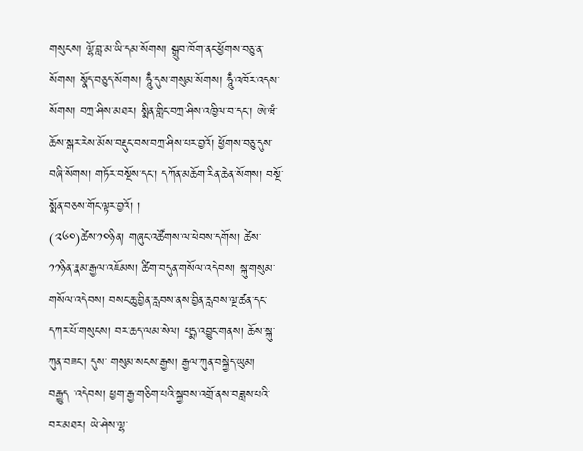གསུངས། ལྷོ་བླ་མ་ཡི་དམ་སོགས། སྒྲུབ་ཁོག་ནང་ཕྱོགས་བཅུ་ན་སོགས། སྣོད་བཅུད་སོགས། ཧཱུྃ་དུས་གསུམ་སོགས། ཧཱུྃ་འཁོར་འདས་སོགས། བཀྲ་ཤིས་མཐར། སྨིན་གླིང་བཀྲ་ཤིས་འཁྱིལ་བ་དང་། ཨེ་ཝཾ་ཆོས་སྒར་རེས་མོས་བརྡུང་བས་བཀྲ་ཤིས་པར་བྱའོ། ཕྱོགས་བཅུ་དུས་བཞི་སོགས། གཏོར་བསྔོས་དང་། དཀོན་མཆོག་རིན་ཆེན་སོགས། བསྔོ་སྨོན་བཅས་གོང་ལྟར་བྱའོ། །
(༢༦༠)ཚེས་༡༠ཉིན། གཞུང་འཚོགས་ལ་ཕེབས་དགོས། ཚེས་༡༡ཉིན་རྣམ་རྒྱལ་འཇོམས། ཚིག་བདུན་གསོལ་འདེབས། སྐུ་གསུམ་གསོལ་འདེབས། བསང་ཆུ་བྱིན་རླབས་ནས་བྱིན་རླབས་ལྔ་ཚན་དང་དཀར་པོ་གསུངས། བར་ཆད་ལམ་སེལ། པདྨ་འབྱུང་གནས། ཆོས་སྐུ་ཀུན་བཟང་། དུས་ གསུམ་སངས་རྒྱས། རྒྱལ་ཀུན་བསྐྱེད་ཡུམ། བརྒྱུད ་འདེབས། ཕྱག་རྒྱ་གཅིག་པའི་སྐྱབས་འགྲོ་ནས་བཟླས་པའི་བར་མཐར། ཡེ་ཤེས་ལྷ་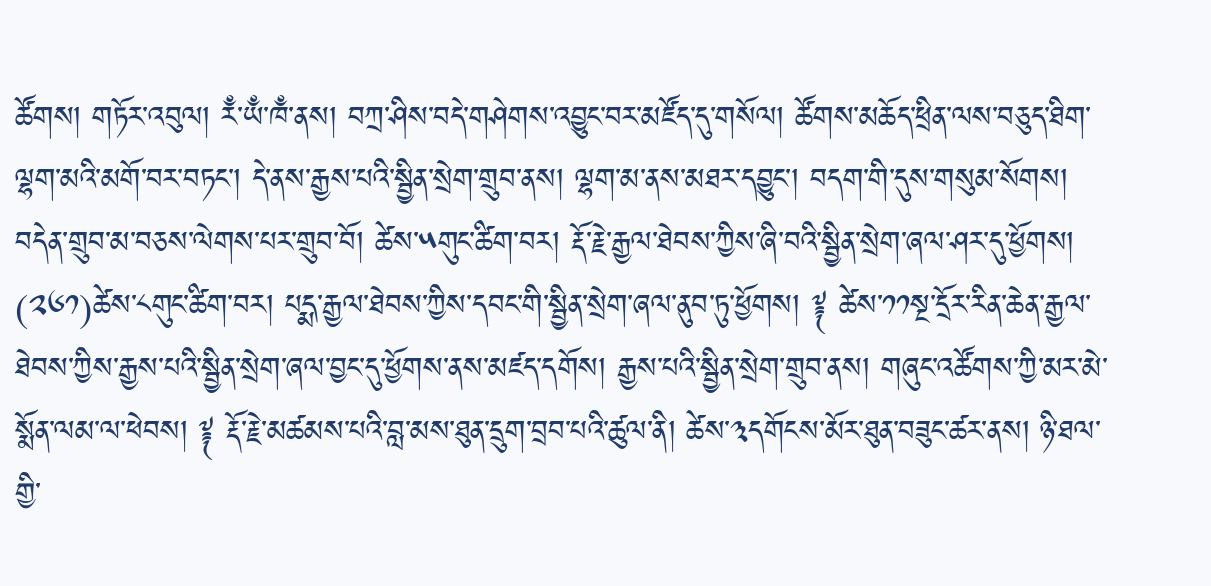ཚོགས། གཏོར་འབུལ། རྃ་ཡྃ་ཁྃ་ནས། བཀྲ་ཤིས་བདེ་གཤེགས་འབྱུང་བར་མཛོད་དུ་གསོལ། ཚོགས་མཆོད་ཕྲིན་ལས་བཅུད་ཐིག་ལྷག་མའི་མགོ་བར་བཏང་། དེ་ནས་རྒྱས་པའི་སྦྱིན་སྲེག་གྲུབ་ནས། ལྷག་མ་ནས་མཐར་དབྱུང་། བདག་གི་དུས་གསུམ་སོགས། བདེན་གྲུབ་མ་བཅས་ལེགས་པར་གྲུབ་བོ། ཚེས་༥གུང་ཚིག་བར། རྡོ་རྗེ་རྒྱལ་ཐེབས་ཀྱིས་ཞི་བའི་སྦྱིན་སྲེག་ཞལ་ཤར་དུ་ཕྱོགས།
(༢༦༡)ཚེས་༨གུང་ཚིག་བར། པདྨ་རྒྱལ་ཐེབས་ཀྱིས་དབང་གི་སྦྱིན་སྲེག་ཞལ་ནུབ་ཏུ་ཕྱོགས། ༈ ཚེས་༡༡སྔ་དྲོར་རིན་ཆེན་རྒྱལ་ཐེབས་ཀྱིས་རྒྱས་པའི་སྦྱིན་སྲེག་ཞལ་བྱང་དུ་ཕྱོགས་ནས་མཛད་དགོས། རྒྱས་པའི་སྦྱིན་སྲེག་གྲུབ་ནས། གཞུང་འཚོགས་ཀྱི་མར་མེ་སྨོན་ལམ་ལ་ཕེབས། ༈ རྡོ་རྗེ་མཚམས་པའི་བླ་མས་ཐུན་དྲུག་བྲབ་པའི་ཚུལ་ནི། ཚེས་༣དགོངས་མོར་ཐུན་བཟུང་ཚར་ནས། ཉི་ཐལ་གྱི་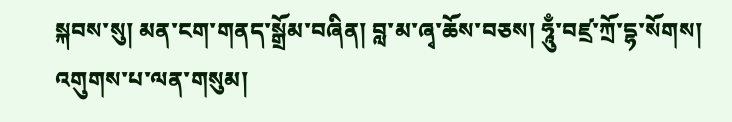སྐབས་སུ། མན་ངག་གནད་སྒྲོམ་བཞིན། བླ་མ་ཞྭ་ཆོས་བཅས། ཧཱུྃ་བཛྲ་ཀྲོ་དྷ་སོགས། འགུགས་པ་ལན་གསུམ།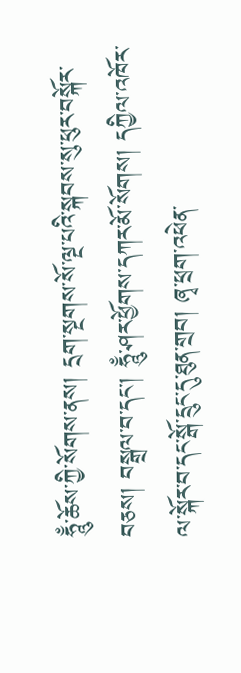ཧཱུྃ་ཆོས་ཀྱི་སོགས་ནས། དྲག་སྔགས་སོ་ལྔ་པའི་སྐབས་སུ་ཕུར་བསྐོར་བཅས། བསྒྲལ་བ་དང་། ཧཱུྃ་ཤར་ཕྱོགས་དཀར་མོ་སོགས། དཀྱིལ་འཁོར་ལ་སྐོར་བ་དང་སྒོ་དྲུང་དུ་ཐུན་གྲབ། ཞྭ་ཕྲག་འཕེན་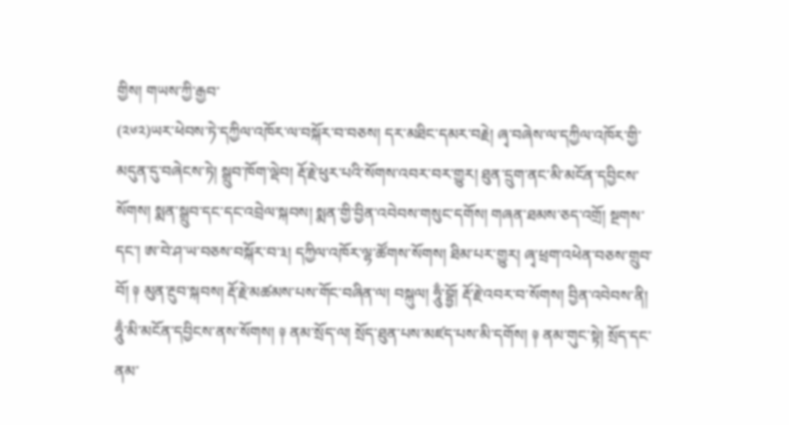གྱིས། གཡས་ཀྱི་རྒྱབ་
(༢༦༢)ཡར་ཕེབས་ཏེ་དཀྱིལ་འཁོར་ལ་བསྐོར་བ་བཅས། དར་མཐིང་དམར་བརྗེ། ཞྭ་བཞེས་ལ་དཀྱིལ་འཁོར་གྱི་མདུན་དུ་བཞེངས་ཏེ། སྒྲུབ་ཁོག་ལྡེབ། རྡོ་རྗེ་ཕུར་པའི་སོགས་འབར་བར་གྱུར། ཐུན་དྲུག་ནང་མི་མངོན་དབྱིངས་སོགས། སྨན་སྒྲུབ་དང་དང་འབྲེལ་སྐབས། སྨན་གྱི་བྱིན་འབེབས་གསུང་དགོས། གཞན་ཐམས་ཅད་འགྲོ། སྔགས་དང་། ཨ་བེ་ཤ་ཡ་བཅས་བསྐོར་བ་༣། དཀྱིལ་འཁོར་ལྷ་ཚོགས་སོགས། ཐིམ་པར་གྱུར། ཞྭ་ཕྲག་འཕེན་བཅས་གྲུབ་བོ། ༈ མུན་རྔུབ་སྐབས། རྡོ་རྗེ་མཚམས་པས་གོང་བཞིན་ལ། བསྐུལ། ཧཱུྃ་བྷྱོ། རྡོ་རྗེ་འབར་བ་སོགས། བྱིན་འབེབས་ནི། ཧཱུྃ་མི་མངོན་དབྱིངས་ནས་སོགས། ༈ ནམ་སྲོད་ལ། སྲོད་ཐུན་པས་མཛད་པས་མི་དགོས། ༈ ནམ་གུང་སྟེ། སྲོད་དང་ནམ་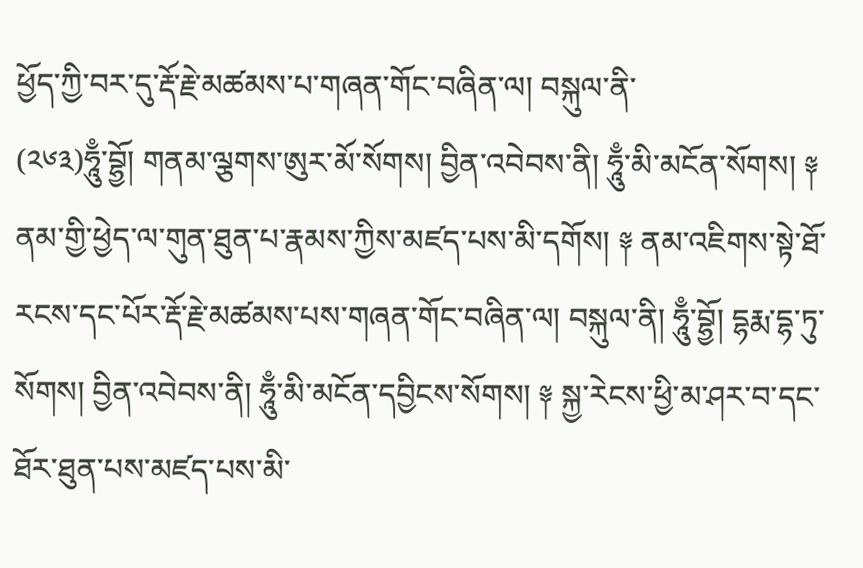ཕྱོད་ཀྱི་བར་དུ་རྡོ་རྗེ་མཚམས་པ་གཞན་གོང་བཞིན་ལ། བསྐུལ་ནི་
(༢༦༣)ཧཱུྃ་བྷྱོ། གནམ་ལྕགས་ཨུར་མོ་སོགས། བྱིན་འབེབས་ནི། ཧཱུྃ་མི་མངོན་སོགས། ༈ ནམ་གྱི་ཕྱེད་ལ་གུན་ཐུན་པ་རྣམས་ཀྱིས་མཛད་པས་མི་དགོས། ༈ ནམ་འཇིགས་སྟེ་ཐོ་རངས་དང་པོར་རྡོ་རྗེ་མཚམས་པས་གཞན་གོང་བཞིན་ལ། བསྐུལ་ནི། ཧཱུྃ་བྷྱོ། དྷརྨ་དྷ་ཏུ་སོགས། བྱིན་འབེབས་ནི། ཧཱུྃ་མི་མངོན་དབྱིངས་སོགས། ༈ སྐྱ་རེངས་ཕྱི་མ་ཤར་བ་དང་ཐོར་ཐུན་པས་མཛད་པས་མི་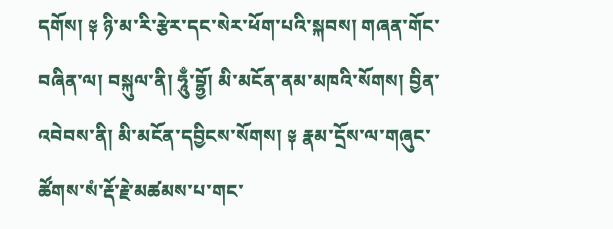དགོས། ༈ ཉི་མ་རི་རྩེར་དང་སེར་ཕོག་པའི་སྐབས། གཞན་གོང་བཞིན་ལ། བསྐུལ་ནི། ཧཱུྃ་བྷྱོ། མི་མངོན་ནམ་མཁའི་སོགས། བྱིན་འབེབས་ནི། མི་མངོན་དབྱིངས་སོགས། ༈ རྣམ་དྲོས་ལ་གཞུང་ཚོགས་སཾ་རྡོ་རྗེ་མཚམས་པ་གང་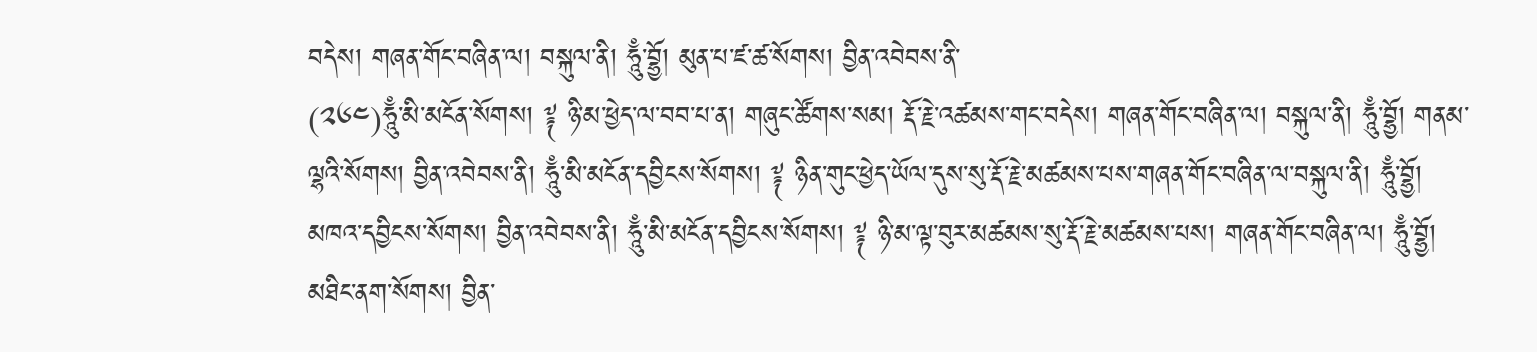བདེས། གཞན་གོང་བཞིན་ལ། བསྐུལ་ནི། ཧཱུྃ་བྷྱོ། མུན་པ་ཛ་ཚ་སོགས། བྱིན་འབེབས་ནི་
(༢༦༤)ཧཱུྃ་མི་མངོན་སོགས། ༈ ཉི་མ་ཕྱེད་ལ་བབ་པ་ན། གཞུང་ཚོགས་སམ། རྡོ་རྗེ་འཚམས་གང་བདེས། གཞན་གོང་བཞིན་ལ། བསྐུལ་ནི། ཧཱུྃ་བྷྱོ། གནམ་ལྷའི་སོགས། བྱིན་འབེབས་ནི། ཧཱུྃ་མི་མངོན་དབྱིངས་སོགས། ༈ ཉིན་གུང་ཕྱེད་ཡོལ་དུས་སུ་རྡོ་རྗེ་མཚམས་པས་གཞན་གོང་བཞིན་ལ་བསྐུལ་ནི། ཧཱུྃ་བྷྱོ། མཁའ་དབྱིངས་སོགས། བྱིན་འབེབས་ནི། ཧཱུྃ་མི་མངོན་དབྱིངས་སོགས། ༈ ཉི་མ་ལྟ་བུར་མཚམས་སུ་རྡོ་རྗེ་མཚམས་པས། གཞན་གོང་བཞིན་ལ། ཧཱུྃ་བྷྱོ། མཐིང་ནག་སོགས། བྱིན་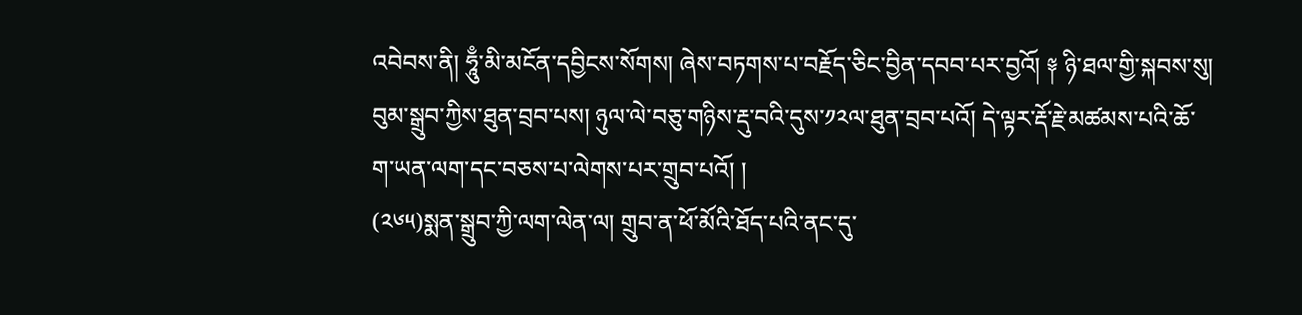འབེབས་ནི། ཧཱུྃ་མི་མངོན་དབྱིངས་སོགས། ཞེས་བཏགས་པ་བརྗོད་ཅིང་བྱིན་དབབ་པར་བྱའོ། ༈ ཉི་ཐལ་གྱི་སྐབས་སུ། བུམ་སྒྲུབ་ཀྱིས་ཐུན་བྲབ་པས། ཉུལ་ལེ་བཅུ་གཉིས་རྡུ་བའི་དུས་༡༢ལ་ཐུན་བྲབ་པའོ། དེ་ལྟར་རྡོ་རྗེ་མཚམས་པའི་ཆོ་ག་ཡན་ལག་དང་བཅས་པ་ལེགས་པར་གྲུབ་པའོ། །
(༢༦༥)སྨན་སྒྲུབ་ཀྱི་ལག་ལེན་ལ། གྲུབ་ན་ཕོ་མོའི་ཐོད་པའི་ནང་དུ་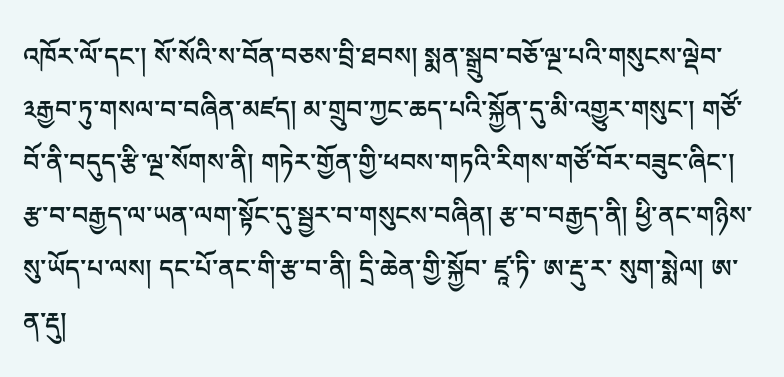འཁོར་ལོ་དང་། སོ་སོའི་ས་བོན་བཅས་བྲི་ཐབས། སྨན་སྒྲུབ་བཅོ་ལྔ་པའི་གསུངས་ལྡེབ་༣རྒྱབ་ཏུ་གསལ་བ་བཞིན་མཛད། མ་གྲུབ་ཀྱང་ཆད་པའི་སྐྱོན་དུ་མི་འགྱུར་གསུང་། གཙོ་བོ་ནི་བདུད་རྩི་ལྔ་སོགས་ནི། གཏེར་གྱོན་གྱི་ཕབས་གཏའི་རིགས་གཙོ་བོར་བཟུང་ཞིང་། རྩ་བ་བརྒྱད་ལ་ཡན་ལག་སྟོང་དུ་སྦྱར་བ་གསུངས་བཞིན། རྩ་བ་བརྒྱད་ནི། ཕྱི་ནང་གཉིས་སུ་ཡོད་པ་ལས། དང་པོ་ནང་གི་རྩ་བ་ནི། དྲི་ཆེན་གྱི་སྐྱོབ་ ཛཱ་ཏི་ ཨ་རྡུ་ར་ སུག་སྨེལ། ཨ་ན་རྡུ།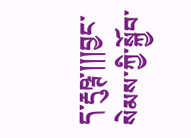ད་རྡུཥྚ་།།།བྱང་སེམས་ཀྱི་སྐྱོབ་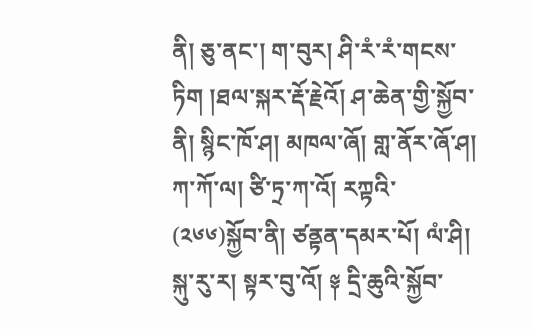ནི། ཅུ་ནང་། ག་བུར། ཤི་རཾ་རཾ་གངས་ཏིག །ཐལ་སྐར་རྡོ་རྗེའོ། ཤ་ཆེན་གྱི་སྐྱོབ་ནི། སྙིང་ཁོ་ཤ། མཁལ་ཞོ། གླ་ནོར་ཞོ་ཤ། ཀ་ཀོ་ལ། ཙི་ཏྲ་ཀ་འོ། རཀྟའི་
(༢༦༦)སྐྱོབ་ནི། ཙནྟན་དམར་པོ། ལཾ་ཤི། སྐུ་རུ་ར། སྟར་བུ་འོ། ༈ དྲི་ཆུའི་སྐྱོབ་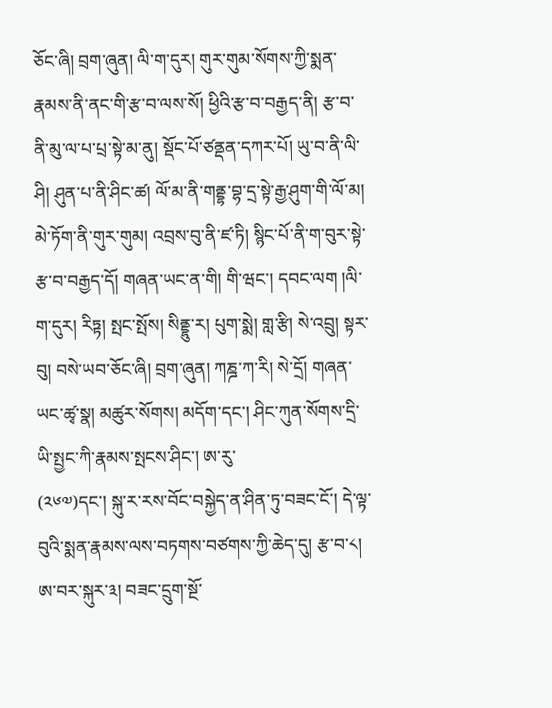ཅོང་ཞི། བྲག་ཞུན། ལི་ག་དུར། གུར་གུམ་སོགས་ཀྱི་སྨན་རྣམས་ནི་ནང་གི་རྩ་བ་ལས་སོ། ཕྱིའི་རྩ་བ་བརྒྱད་ནི། རྩ་བ་ནི་མུ་ལ་པ་པྲ་སྟེ་མ་ནུ། སྡོང་པོ་ཙནྡན་དཀར་པོ། ཡུ་བ་ནི་ལི་ཤི། ཤུན་པ་ནི་ཤིང་ཚ། ལོ་མ་ནི་གནྡྷ་བྷ་དྲ་སྟེ་རྒྱ་ཤུག་གི་ལོ་མ། མེ་ཏོག་ནི་གུར་གུམ། འབྲས་བུ་ནི་ཛ་ཏི། སྙིང་པོ་ནི་ག་བུར་སྟེ་རྩ་བ་བརྒྱད་དོ། གཞན་ཡང་ན་གི། གི་ཝང་། དབང་ལག །ལི་ག་དུར། རིཏྟ། སྤང་སྤོས། སིནྡྷུ་ར། པུག་སྨེ། གླ་རྩི། སེ་འབྲུ། སྟར་བུ། བསེ་ཡབ་ཅོང་ཞི། བྲག་ཞུན། ཀཎྜ་ཀ་རི། སེ་དྲོ། གཞན་ཡང་ཚྭ་སྣ། མཚུར་སོགས། མདོག་དང་། ཤིང་ཀུན་སོགས་དྲི་ཡི་སྤྱང་ཀི་རྣམས་སྤངས་ཤིང་། ཨ་རུ་
(༢༦༧)དང་། སྐུ་ར་རས་བོང་བསྐྱེད་ན་ཤིན་ཏུ་བཟང་ངོ་། དེ་ལྟ་བུའི་སྨན་རྣམས་ལས་བཏགས་བཙགས་ཀྱི་ཆེད་དུ། རྩ་བ་༨། ཨ་བར་སྐུར་༣། བཟང་དྲུག་སྔོ་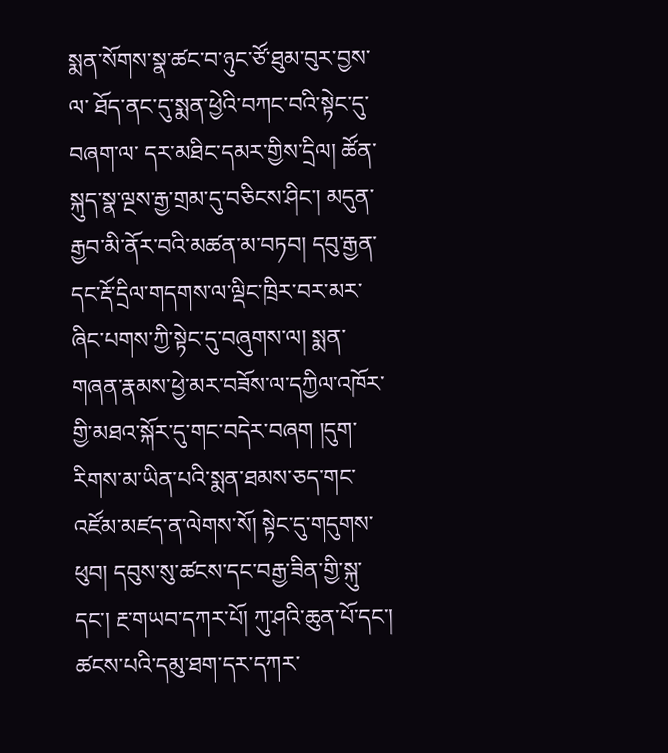སྨན་སོགས་སྣ་ཚང་བ་ཉུང་ཙོ་ཐུམ་བུར་བྱས་ལ་ ཐོད་ནང་དུ་སྨན་ཕྱེའི་བཀང་བའི་སྟེང་དུ་བཞག་ལ་ དར་མཐིང་དམར་གྱིས་དྲིལ། ཚོན་སྐུད་སྣ་ལྔས་རྒྱ་གྲམ་དུ་བཅིངས་ཤིང་། མདུན་རྒྱབ་མི་ནོར་བའི་མཚན་མ་བཏབ། དབུ་རྒྱན་དང་རྡོ་དྲིལ་གདགས་ལ་ལྡིང་ཁྲིར་བར་མར་ཞིང་པགས་ཀྱི་སྟེང་དུ་བཞུགས་ལ། སྨན་གཞན་རྣམས་ཕྱེ་མར་བཟོས་ལ་དཀྱིལ་འཁོར་གྱི་མཐའ་སྐོར་དུ་གང་བདེར་བཞག །དུག་རིགས་མ་ཡིན་པའི་སྨན་ཐམས་ཅད་གང་འཛོམ་མཛད་ན་ལེགས་སོ། སྟེང་དུ་གདུགས་ཕུབ། དབུས་སུ་ཚངས་དང་བརྒྱ་ཟིན་གྱི་སྐུ་དང་། རྔ་གཡབ་དཀར་པོ། ཀུ་ཤའི་ཆུན་པོ་དང་། ཚངས་པའི་དམུ་ཐག་དར་དཀར་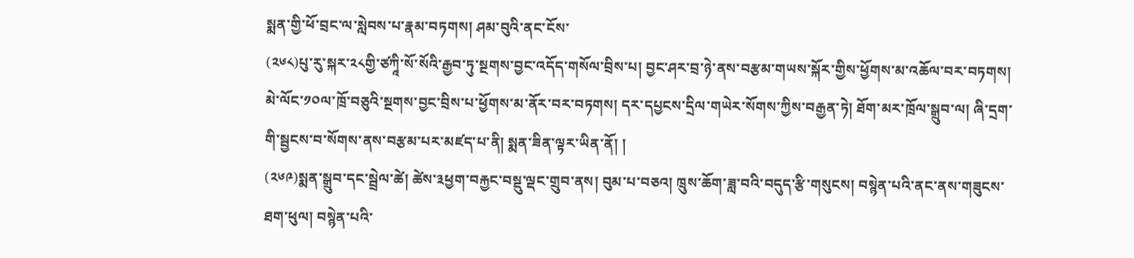སྨན་གྱི་ཕོ་བྲང་ལ་སླེབས་པ་རྣམ་བཏགས། ཤམ་བུའི་ནང་ངོས་
(༢༦༨)པུ་རུ་སྐར་༢༨གྱི་ཙཀཱི་སོ་སོའི་རྒྱབ་ཏུ་སྔགས་བྱང་འདོད་གསོལ་བྲིས་པ། བྱང་ཤར་བྲ་ཉེ་ནས་བརྩམ་གཡས་སྐོར་གྱིས་ཕྱོགས་མ་འཆོལ་བར་བཏགས། མེ་ལོང་༡༠ལ་ཁྲོ་བཅུའི་སྔགས་བྱང་བྲིས་པ་ཕྱོགས་མ་ནོར་བར་བཏགས། དར་དཔྱངས་དྲིལ་གཡེར་སོགས་ཀྱིས་བརྒྱན་ཏེ། ཐོག་མར་ཁྲོལ་སྒྲུབ་ལ། ཞི་དྲག་གི་སྦྱངས་བ་སོགས་ནས་བརྩམ་པར་མཛད་པ་ནི། སྨན་ཟིན་ལྟར་ཡིན་ནོ། །
(༢༦༩)སྨན་སྒྲུབ་དང་སྦྲེལ་ཚེ། ཚེས་༣ཕྱག་བརྐྱང་བསྡུ་ལྡང་གྲུབ་ནས། བུམ་པ་བཅའ། ཁྲུས་ཆོག་ཟླ་བའི་བདུད་རྩི་གསུངས། བསྙེན་པའི་ནང་ནས་གཟུངས་ཐག་ཕུལ། བསྙེན་པའི་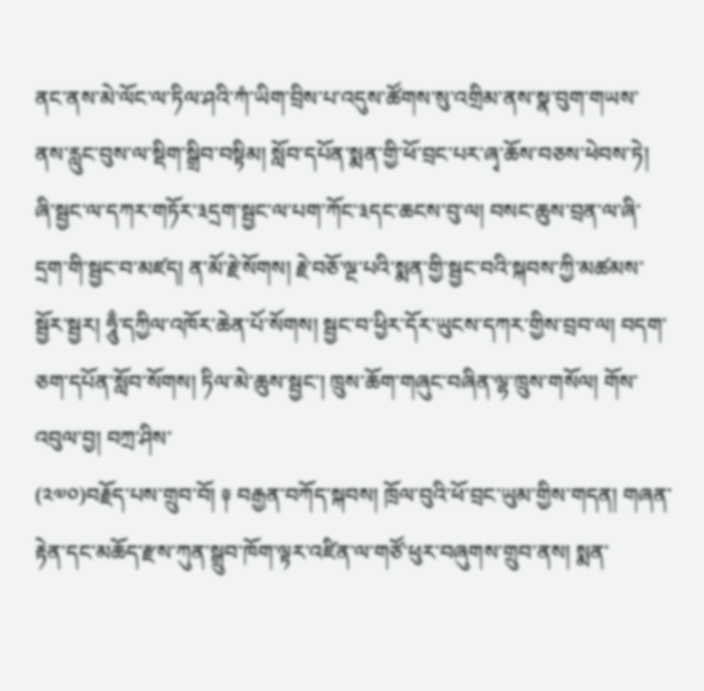ནང་ནས་མེ་ལོང་ལ་ཏིལ་ཤའི་ཀཾ་ཡིག་བྲིས་པ་འདུས་ཚོགས་སུ་འགྲིམ་ནས་སྣ་བུག་གཡས་ནས་རླུང་བུས་ལ་སྡིག་སྒྲིབ་བསྟིམ། སློབ་དཔོན་སྨན་གྱི་ཕོ་བྲང་པར་ཞྭ་ཆོས་བཅས་ཕེབས་ཏེ། ཞི་སྦྱང་ལ་དཀར་གཏོར་༣དྲག་སྦྱང་ལ་པག་ཀོང་༣དང་ཆངས་བུ་ལ། བསང་ཆུས་བྲན་ལ་ཞི་དྲག་གི་སྦྱང་བ་མཛད། ན་མོ་རྗེ་སོགས། རྗེ་བཅོ་ལྔ་པའི་སྨན་གྱི་སྦྱང་བའི་སྐབས་ཀྱི་མཚམས་སྦྱོར་སྦྱར། ཧཱུྃ་དཀྱིལ་འཁོར་ཆེན་པོ་སོགས། སྦྱང་བ་ཕྱིར་དོར་ཡུངས་དཀར་གྱིས་བྲབ་ལ། བདག་ཅག་དཔོན་སློབ་སོགས། ཏིལ་མེ་ཆུས་སྦྱང་། ཁྲུས་ཆོག་གཞུང་བཞིན་ལྷ་ཁྲུས་གསོལ། གོས་འབུལ་བྱ། བཀྲ་ཤིས་
(༢༧༠)བརྗོད་པས་གྲུབ་བོ། ༈ བརྒྱན་བཀོད་སྐབས། ཁྲོལ་བུའི་ཕོ་བྲང་ཡུམ་གྱིས་གདན། གཞན་རྟེན་དང་མཆོད་རྫས་ཀུན་སྒྲུབ་ཁོག་ལྟར་འཛིན་ལ་གཙོ་ཕུར་བཞུགས་གྲུབ་ནས། སྨན་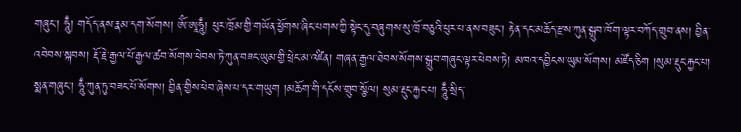གཞུང་། ཧཱུྃ། གདོད་ནས་རྣམ་དག་སོགས། ཨོཾ་ཨཱཧཱུྃ། ཕུར་ཁྲོམ་གྱི་གཡོན་ཕྱོགས་ཞིང་པགས་ཀྱི་སྟེང་དུ་བཞུགས་སུ་ཁྲོ་བཅུའི་ཕུར་པ་ནས་བཟུང་། རྟེན་དང་མཆོད་རྫས་ཀུན་སྒྲུབ་ཁོག་ལྟར་བཀོད་གྲུབ་ནས། བྱིན་འབེབས་སྐབས། རྡོ་རྗེ་རྒྱལ་པོ་རྒྱལ་ཚབ་སོགས་ཕེབས་ཏེ་ཀུན་བཟང་ཡུམ་གྱི་ཕྲེང་མ་འཛིན། གཞན་རྒྱལ་ཐེབས་སོགས་སྒྲུབ་གཞུང་ལྟར་ཕེབས་ཏེ། མཁའ་དབྱིངས་ཡུམ་སོགས། མཛོད་ཅིག །སུམ་རྡུང་རྐྱང་པ། སྨན་གཞུང་། ཧཱུྃ་ཀུན་ཏུ་བཟང་པོ་སོགས། བྱིན་གྱིས་ཕེབ་ཞེས་པ་དར་གཡུག །མཆོག་གི་དངོས་གྲུབ་སྩོལ། སུམ་རྡུང་རྐྱང་པ། ཧཱུྃ་སྲིད་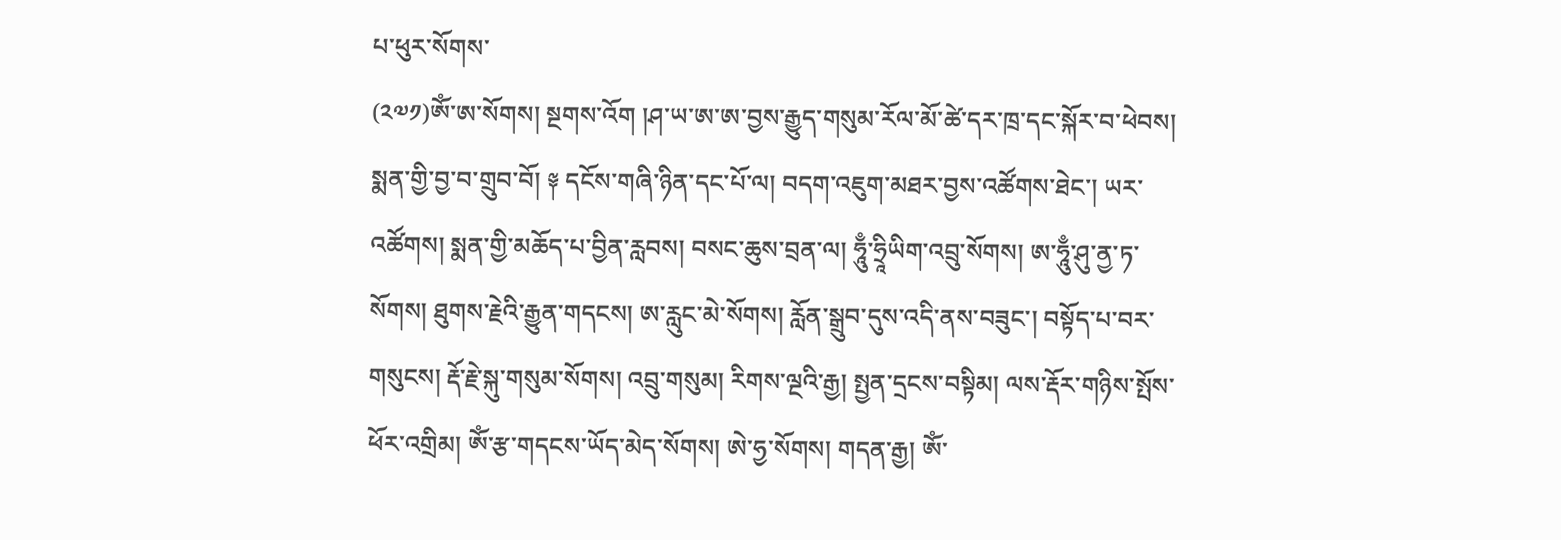པ་ཕུར་སོགས་
(༢༧༡)ཨོཾ་ཨ་སོགས། སྔགས་འོག །ཤ་ཡ་ཨ་ཨ་བྱས་རྒྱུད་གསུམ་རོལ་མོ་ཚེ་དར་ཁྲ་དང་སྐོར་བ་ཕེབས། སྨན་གྱི་བྱ་བ་གྲུབ་བོ། ༈ དངོས་གཞི་ཉིན་དང་པོ་ལ། བདག་འཇུག་མཐར་བྱས་འཚོགས་ཐེང་། ཡར་འཚོགས། སྨན་གྱི་མཆོད་པ་བྱིན་རླབས། བསང་ཆུས་བྲན་ལ། ཧཱུྃ་ཧྲཱིཡིག་འབྲུ་སོགས། ཨ་ཧཱུྃ་ཤུ་ནྱ་ཏ་སོགས། ཐུགས་རྗེའི་རྒྱུན་གདངས། ཨ་རླུང་མེ་སོགས། རློན་སྒྲུབ་དུས་འདི་ནས་བཟུང་། བསྟོད་པ་བར་གསུངས། རྡོ་རྗེ་སྐུ་གསུམ་སོགས། འབྲུ་གསུམ། རིགས་ལྔའི་རྒྱ། སྤྱན་དྲངས་བསྟིམ། ལས་རྡོར་གཉིས་སྤོས་ཕོར་འགྲིམ། ཨོཾ་རྩ་གདངས་ཡོད་མེད་སོགས། ཨེ་ཧྱ་སོགས། གདན་རྒྱ། ཨོཾ་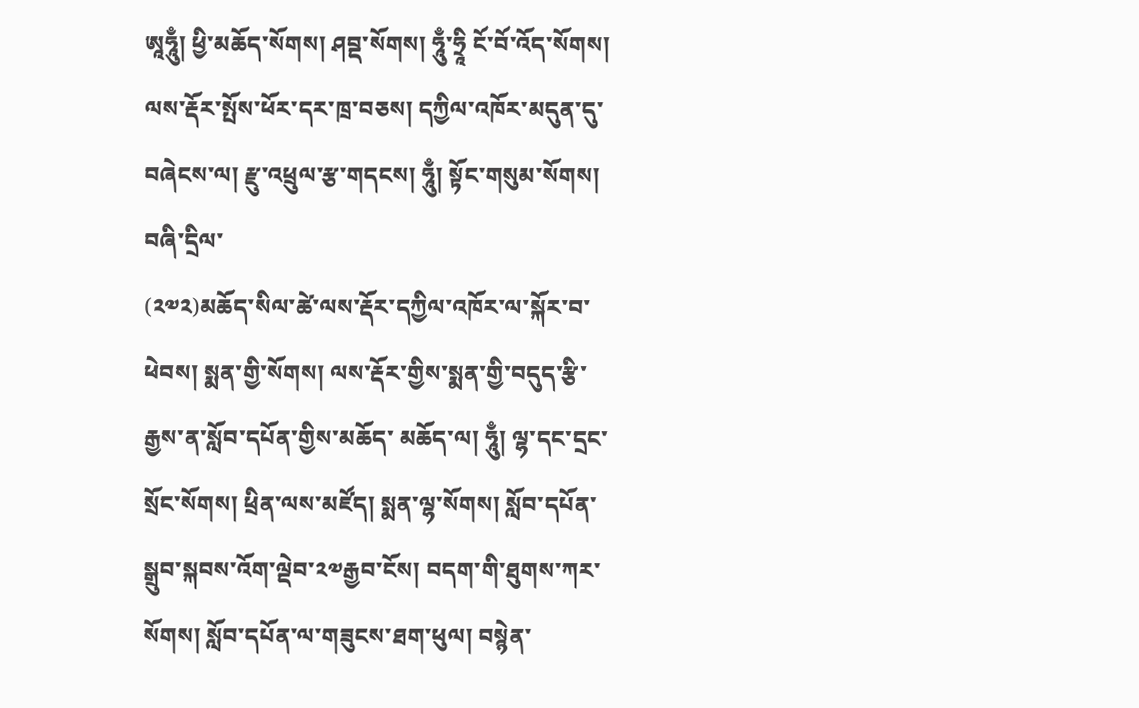ཨཱཧཱུྃ། ཕྱི་མཆོད་སོགས། ཤབྡ་སོགས། ཧཱུྃ་ཧྲཱི ངོ་བོ་འོད་སོགས། ལས་རྡོར་སྤོས་ཕོར་དར་ཁྲ་བཅས། དཀྱིལ་འཁོར་མདུན་དུ་བཞེངས་ལ། རྫུ་འཕྲུལ་རྩ་གདངས། ཧཱུྃ། སྟོང་གསུམ་སོགས། བཞི་དྲིལ་
(༢༧༢)མཆོད་སིལ་ཚེ་ལས་རྡོར་དཀྱིལ་འཁོར་ལ་སྐོར་བ་ཕེབས། སྨན་གྱི་སོགས། ལས་རྡོར་གྱིས་སྨན་གྱི་བདུད་རྩི་རྒྱས་ན་སློབ་དཔོན་གྱིས་མཆོད་ མཆོད་ལ། ཧཱུྃ། ལྷ་དང་དྲང་སྲོང་སོགས། ཕྲིན་ལས་མཛོད། སྨན་ལྷ་སོགས། སློབ་དཔོན་སྒྲུབ་སྐབས་འོག་ལྡེབ་༢༧རྒྱབ་ངོས། བདག་གི་ཐུགས་ཀར་སོགས། སློབ་དཔོན་ལ་གཟུངས་ཐག་ཕུལ། བསྙེན་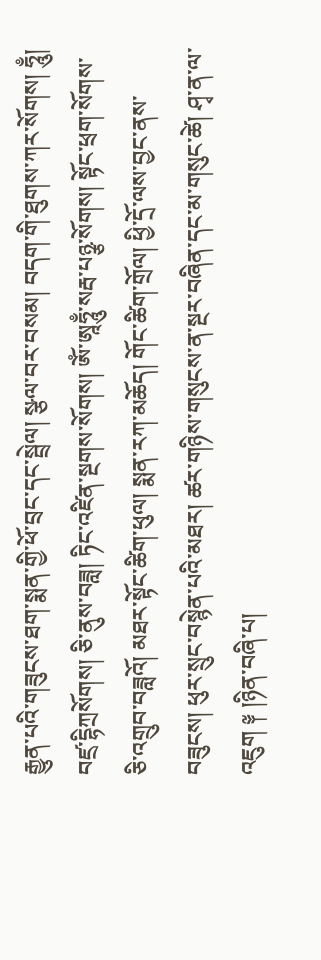རྒྱུན་པའི་གཟུངས་ཐག་སྨན་གྱི་ཕོ་བྲང་དང་སྦྲེལ། སྩལ་བར་བསམ། བདག་གི་ཐུགས་ཀར་སོགས། ཧཱུྃ། བཛྲ་དྷིཀྲསོགས། ཅི་ནུས་བཟླ། ཏིང་འཛིན་སྔགས་སོགས། ཨོཾ་ཨཱཧཱུྃ་སརྦ་པཉྩ་སོགས། སྟོང་ཕྲག་སོགས་ཅི་འགྲུབ་བཟླའོ། མཐར་སྟོང་ཚིག་ཕུལ། སྨན་རཀ་མཆོད། གོང་ཚིག་གྲོལ། ཕྱི་དྲོ་ལས་བྱང་ནས་བཟུངས། ཕུར་སྲུང་བསྙེན་པའི་མཐར། ཚར་གཉིས་གསུངས་ན་སྔར་བཞིན་དང་མ་གསུང་ཚེ། ཤྭ་ན་ལ་འཇུག ༈ །ཉིན་བཞི་པ།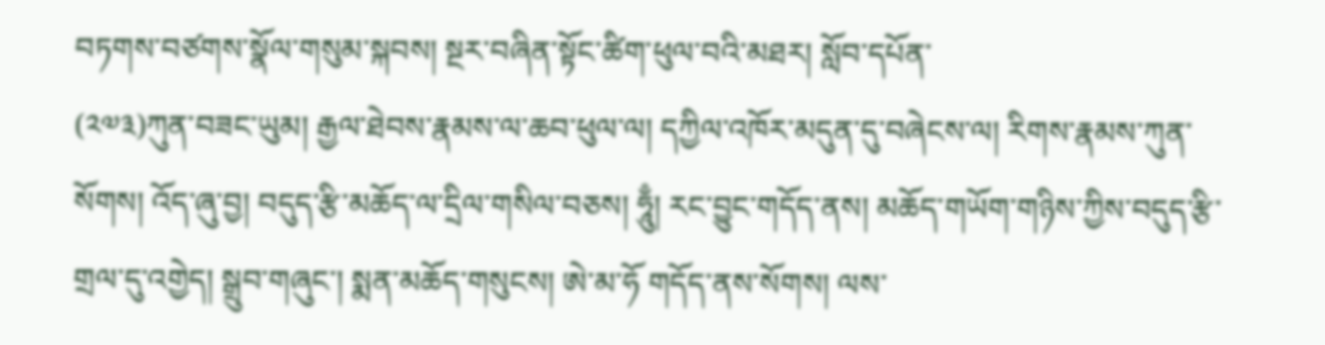བཏགས་བཙགས་སྣོལ་གསུམ་སྐབས། སྔར་བཞིན་སྟོང་ཚིག་ཕུལ་བའི་མཐར། སློབ་དཔོན་
(༢༧༣)ཀུན་བཟང་ཡུམ། རྒྱལ་ཐེབས་རྣམས་ལ་ཆབ་ཕུལ་ལ། དཀྱིལ་འཁོར་མདུན་དུ་བཞེངས་ལ། རིགས་རྣམས་ཀུན་སོགས། འོད་ཞུ་བྱ། བདུད་རྩི་མཆོད་ལ་དྲིལ་གསིལ་བཅས། ཧཱུྃ། རང་བྱུང་གདོད་ནས། མཆོད་གཡོག་གཉིས་ཀྱིས་བདུད་རྩི་གྲལ་དུ་འགྱེད། སྒྲུབ་གཞུང་། སྨན་མཆོད་གསུངས། ཨེ་མ་ཧོ གདོད་ནས་སོགས། ལས་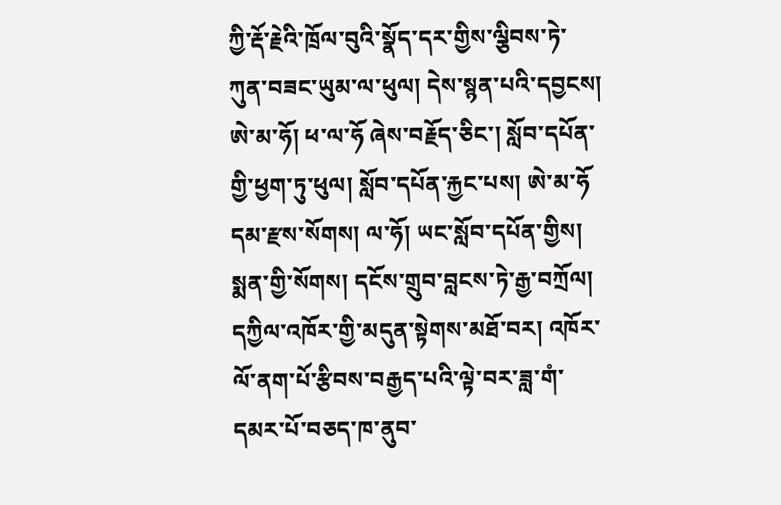ཀྱི་རྡོ་རྗེའི་ཁྲོལ་བུའི་སྣོད་དར་གྱིས་ལྕིབས་ཏེ་ཀུན་བཟང་ཡུམ་ལ་ཕུལ། དེས་སྙན་པའི་དབྱངས། ཨེ་མ་ཧོ། ཕ་ལ་ཧོ ཞེས་བརྗོད་ཅིང་། སློབ་དཔོན་གྱི་ཕྱག་ཏུ་ཕུལ། སློབ་དཔོན་རྐྱང་པས། ཨེ་མ་ཧོ དམ་རྫས་སོགས། ལ་ཧོ། ཡང་སློབ་དཔོན་གྱིས། སྨན་གྱི་སོགས། དངོས་གྲུབ་བླངས་ཏེ་རྒྱ་བཀྲོལ། དཀྱིལ་འཁོར་གྱི་མདུན་སྟེགས་མཐོ་བར། འཁོར་ལོ་ནག་པོ་རྩིབས་བརྒྱད་པའི་ལྟེ་བར་ཟླ་གཾ་དམར་པོ་བཅད་ཁ་ནུབ་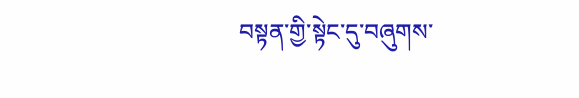བསྟན་གྱི་སྟེང་དུ་བཞུགས་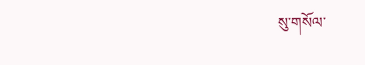སུ་གསོལ་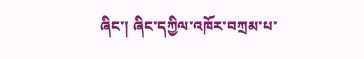ཞིང་། ཞིང་དཀྱིལ་འཁོར་བཀྲམ་པ་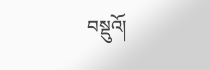བསྡུའོ།